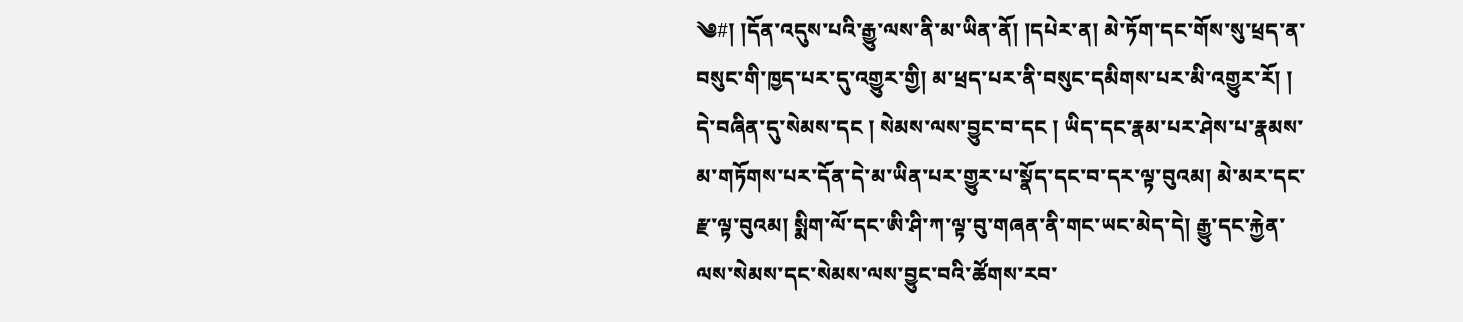༄#། །དོན་འདུས་པའི་རྒྱུ་ལས་ནི་མ་ཡིན་ནོ། །དཔེར་ན། མེ་ཏོག་དང་གོས་སུ་ཕྲད་ན་བསུང་གི་ཁྱད་པར་དུ་འགྱུར་གྱི། མ་ཕྲད་པར་ནི་བསུང་དམིགས་པར་མི་འགྱུར་རོ། ། དེ་བཞིན་དུ་སེམས་དང ། སེམས་ལས་བྱུང་བ་དང ། ཡིད་དང་རྣམ་པར་ཤེས་པ་རྣམས་མ་གཏོགས་པར་དོན་དེ་མ་ཡིན་པར་གྱུར་པ་སྣོད་དང་བ་དར་ལྟ་བུའམ། མེ་མར་དང་རྫ་ལྟ་བུའམ། སྨིག་ལོ་དང་ཨི་ཤི་ཀ་ལྟ་བུ་གཞན་ནི་གང་ཡང་མེད་དེ། རྒྱུ་དང་རྐྱེན་ལས་སེམས་དང་སེམས་ལས་བྱུང་བའི་ཚོགས་རབ་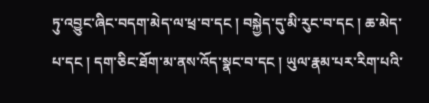ཏུ་འབྱུང་ཞིང་བདག་མེད་ལ་ཕྲ་བ་དང ། བསྐྱེད་དུ་མི་རུང་བ་དང ། ཆ་མེད་པ་དང ། དག་ཅིང་ཐོག་མ་ནས་འོད་སྣང་བ་དང ། ཡུལ་རྣམ་པར་རིག་པའི་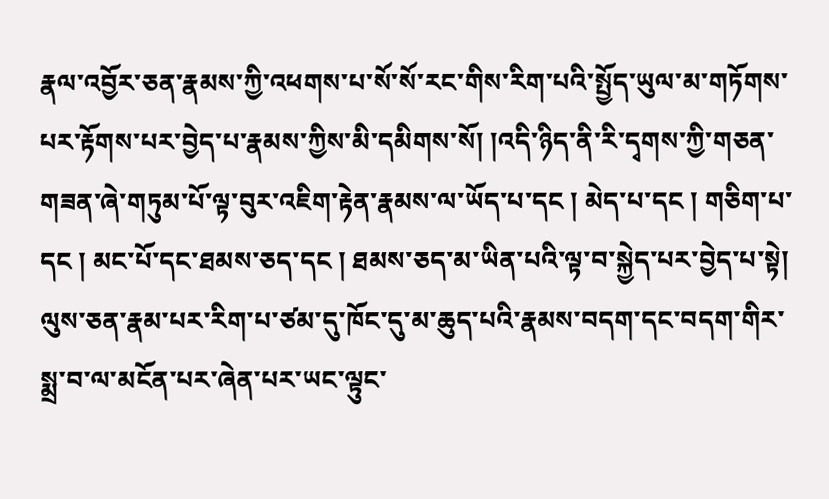རྣལ་འབྱོར་ཅན་རྣམས་ཀྱི་འཕགས་པ་སོ་སོ་རང་གིས་རིག་པའི་སྤྱོད་ཡུལ་མ་གཏོགས་པར་རྟོགས་པར་བྱེད་པ་རྣམས་ཀྱིས་མི་དམིགས་སོ། །འདི་ཉིད་ནི་རི་དྭགས་ཀྱི་གཅན་གཟན་ཞེ་གཏུམ་པོ་ལྟ་བུར་འཇིག་རྟེན་རྣམས་ལ་ཡོད་པ་དང ། མེད་པ་དང ། གཅིག་པ་དང ། མང་པོ་དང་ཐམས་ཅད་དང ། ཐམས་ཅད་མ་ཡིན་པའི་ལྟ་བ་སྐྱེད་པར་བྱེད་པ་སྟེ། ལུས་ཅན་རྣམ་པར་རིག་པ་ཙམ་དུ་ཁོང་དུ་མ་ཆུད་པའི་རྣམས་བདག་དང་བདག་གིར་སྨྲ་བ་ལ་མངོན་པར་ཞེན་པར་ཡང་ལྟུང་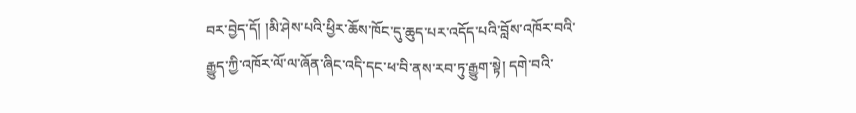བར་བྱེད་དོ། །མི་ཤེས་པའི་ཕྱིར་ཆོས་ཁོང་དུ་ཆུད་པར་འདོད་པའི་བློས་འཁོར་བའི་རྒྱུད་ཀྱི་འཁོར་ལོ་ལ་ཞོན་ཞིང་འདི་དང་ཕ་བི་ནས་རབ་ཏུ་རྒྱུག་སྟེ། དགེ་བའི་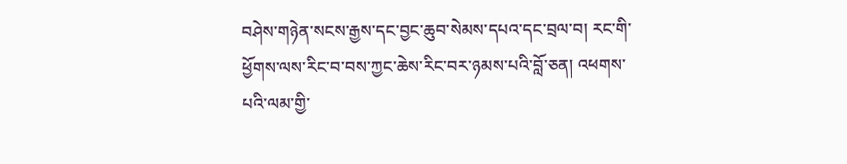བཤེས་གཉེན་སངས་རྒྱས་དང་བྱང་ཆུབ་སེམས་དཔའ་དང་བྲལ་བ། རང་གི་ཕྱོགས་ལས་རིང་བ་བས་ཀྱང་ཆེས་རིང་བར་ཉམས་པའི་བློ་ཅན། འཕགས་པའི་ལམ་གྱི་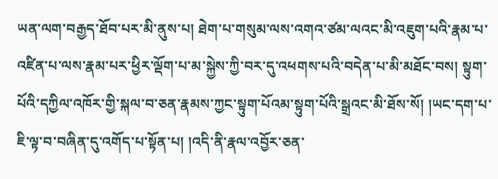ཡན་ལག་བརྒྱད་ཐོབ་པར་མི་ནུས་པ། ཐེག་པ་གསུམ་ལས་འགའ་ཙམ་ལའང་མི་འཇུག་པའི་རྣམ་པ་འཛིན་པ་ལས་རྣམ་པར་ཕྱིར་ལྡོག་པ་མ་སྐྱེས་ཀྱི་བར་དུ་འཕགས་པའི་བདེན་པ་མི་མཐོང་བས། སྟུག་པོའི་དཀྱིལ་འཁོར་གྱི་སྐལ་བ་ཅན་རྣམས་ཀྱང་སྟུག་པོའམ་སྟུག་པོའི་སྒྲའང་མི་ཐོས་སོ། །ཡང་དག་པ་ཇི་ལྟ་བ་བཞིན་དུ་འགོད་པ་སྟོན་པ། །འདི་ནི་རྣལ་འབྱོར་ཅན་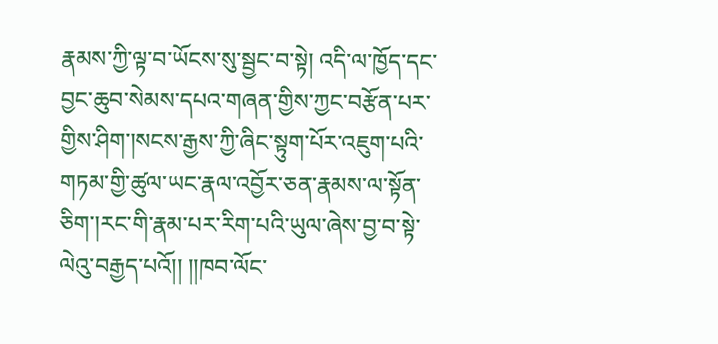རྣམས་ཀྱི་ལྟ་བ་ཡོངས་སུ་སྦྱང་བ་སྟེ། འདི་ལ་ཁྱོད་དང་བྱང་ཆུབ་སེམས་དཔའ་གཞན་གྱིས་ཀྱང་བརྩོན་པར་གྱིས་ཤིག་།སངས་རྒྱས་ཀྱི་ཞིང་སྟུག་པོར་འཇུག་པའི་གཏམ་གྱི་ཚུལ་ཡང་རྣལ་འབྱོར་ཅན་རྣམས་ལ་སྟོན་ཅིག་།རང་གི་རྣམ་པར་རིག་པའི་ཡུལ་ཞེས་བྱ་བ་སྟེ་ལེའུ་བརྒྱད་པའོ།། །།ཁབ་ལོང་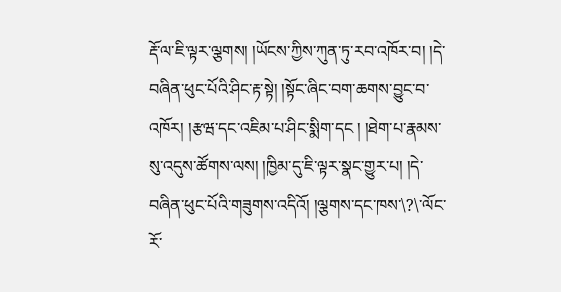རྡོ་ལ་ཇི་ལྟར་ལྕགས། །ཡོངས་ཀྱིས་ཀུན་ཏུ་རབ་འཁོར་བ། །དེ་བཞིན་ཕུང་པོའི་ཤིང་རྟ་སྟེ། །སྟོང་ཞིང་བག་ཆགས་བྱུང་བ་འཁོར། །རྩཝ་དང་འཇིམ་པ་ཤིང་སྨིག་དང ། །ཐེག་པ་རྣམས་སུ་འདུས་ཚོགས་ལས། །ཁྱིམ་དུ་ཇི་ལྟར་སྣང་གྱུར་པ། །དེ་བཞིན་ཕུང་པོའི་གཟུགས་འདིའོ། །ལྕགས་དང་ཁས་\?\་ལོང་རོ་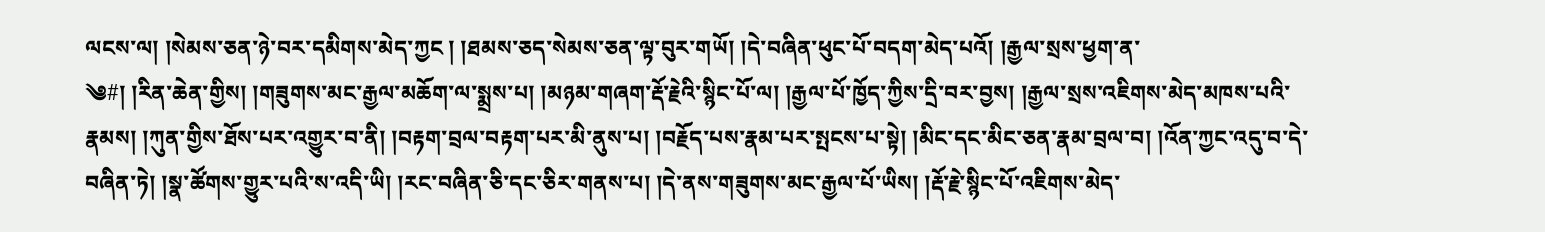ལངས་ལ། །སེམས་ཅན་ཉེ་བར་དམིགས་མེད་ཀྱང ། །ཐམས་ཅད་སེམས་ཅན་ལྟ་བུར་གཡོ། །དེ་བཞིན་ཕུང་པོ་བདག་མེད་པའོ། །རྒྱལ་སྲས་ཕྱག་ན་
༄#། །རིན་ཆེན་གྱིས། །གཟུགས་མང་རྒྱལ་མཆོག་ལ་སྨྲས་པ། །མཉམ་གཞག་རྡོ་རྗེའི་སྙིང་པོ་ལ། །རྒྱལ་པོ་ཁྱོད་ཀྱིས་དྲི་བར་བྱས། །རྒྱལ་སྲས་འཇིགས་མེད་མཁས་པའི་རྣམས། །ཀུན་གྱིས་ཐོས་པར་འགྱུར་བ་ནི། །བརྟག་བྲལ་བརྟག་པར་མི་ནུས་པ། །བརྗོད་པས་རྣམ་པར་སྤངས་པ་སྟེ། །མིང་དང་མིང་ཅན་རྣམ་བྲལ་བ། །འོན་ཀྱང་འདུ་བ་དེ་བཞིན་ཏེ། །སྣ་ཚོགས་གྱུར་པའི་ས་འདི་ཡི། །རང་བཞིན་ཅི་དང་ཅིར་གནས་པ། །དེ་ནས་གཟུགས་མང་རྒྱལ་པོ་ཡིས། །རྡོ་རྗེ་སྙིང་པོ་འཇིགས་མེད་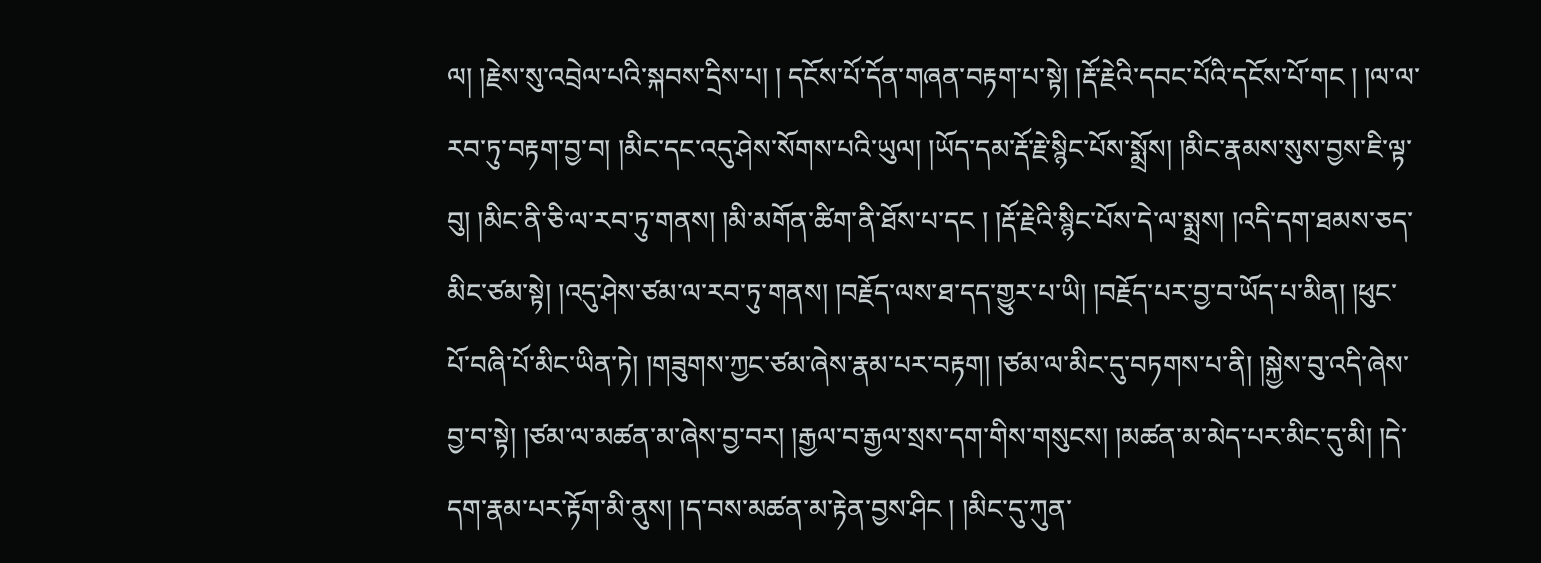ལ། །རྗེས་སུ་འབྲེལ་པའི་སྐབས་དྲིས་པ། ། དངོས་པོ་དོན་གཞན་བརྟག་པ་སྟེ། །རྡོ་རྗེའི་དབང་པོའི་དངོས་པོ་གང ། །ལ་ལ་རབ་ཏུ་བརྟག་བྱ་བ། །མིང་དང་འདུ་ཤེས་སོགས་པའི་ཡུལ། །ཡོད་དམ་རྡོ་རྗེ་སྙིང་པོས་སྨྲོས། །མིང་རྣམས་སུས་བྱས་ཇི་ལྟ་བུ། །མིང་ནི་ཅི་ལ་རབ་ཏུ་གནས། །མི་མགོན་ཚིག་ནི་ཐོས་པ་དང ། །རྡོ་རྗེའི་སྙིང་པོས་དེ་ལ་སྨྲས། །འདི་དག་ཐམས་ཅད་མིང་ཙམ་སྟེ། །འདུ་ཤེས་ཙམ་ལ་རབ་ཏུ་གནས། །བརྗོད་ལས་ཐ་དད་གྱུར་པ་ཡི། །བརྗོད་པར་བྱ་བ་ཡོད་པ་མིན། །ཕུང་པོ་བཞི་པོ་མིང་ཡིན་ཏེ། །གཟུགས་ཀྱང་ཙམ་ཞེས་རྣམ་པར་བརྟག། །ཙམ་ལ་མིང་དུ་བཏགས་པ་ནི། །སྐྱེས་བུ་འདི་ཞེས་བྱ་བ་སྟེ། །ཙམ་ལ་མཚན་མ་ཞེས་བྱ་བར། །རྒྱལ་བ་རྒྱལ་སྲས་དག་གིས་གསུངས། །མཚན་མ་མེད་པར་མིང་དུ་མི། །དེ་དག་རྣམ་པར་རྟོག་མི་ནུས། །ད་བས་མཚན་མ་རྟེན་བྱས་ཤིང ། །མིང་དུ་ཀུན་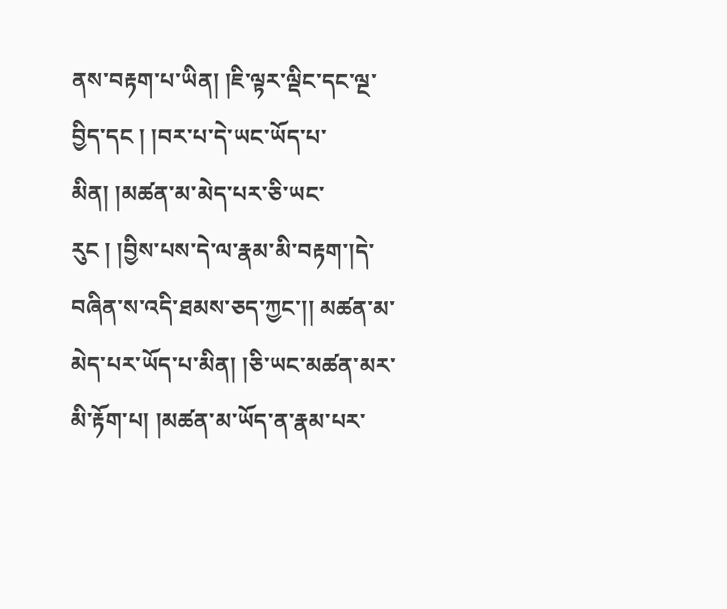ནས་བརྟག་པ་ཡིན། །ཇི་ལྟར་ལྡིང་དང་ལྔ་བྱིད་དང ། །བར་པ་དེ་ཡང་ཡོད་པ་མིན། །མཚན་མ་མེད་པར་ཅི་ཡང་རུང ། །བྱིས་པས་དེ་ལ་རྣམ་མི་བརྟག་།དེ་བཞིན་ས་འདི་ཐམས་ཅད་ཀྱང་།། མཚན་མ་མེད་པར་ཡོད་པ་མིན། །ཅི་ཡང་མཚན་མར་མི་རྟོག་པ། །མཚན་མ་ཡོད་ན་རྣམ་པར་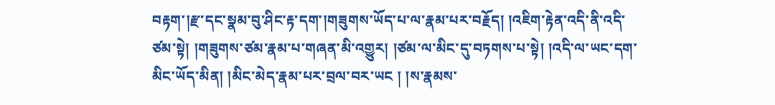བརྟག་།རྫ་དང་སྣམ་བུ་ཤིང་རྟ་དག་།གཟུགས་ཡོད་པ་ལ་རྣམ་པར་བརྗོད། །འཇིག་རྟེན་འདི་ནི་འདི་ཙམ་སྟེ། །གཟུགས་ཙམ་རྣམ་པ་གཞན་མི་འགྱུར། །ཙམ་ལ་མིང་དུ་བཏགས་པ་སྟེ། །འདི་ལ་ཡང་དག་མིང་ཡོད་མིན། །མིང་མེད་རྣམ་པར་བྲལ་བར་ཡང ། །ས་རྣམས་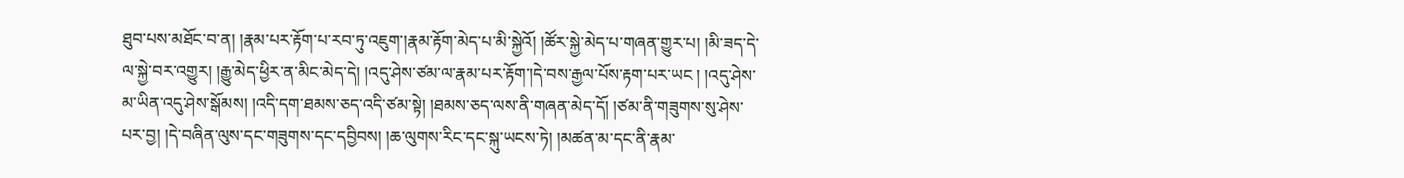ཐུབ་པས་མཐོང་བ་ན། །རྣམ་པར་རྟོག་པ་རབ་ཏུ་འཇུག་།རྣམ་རྟོག་མེད་པ་མི་སྐྱེའོ། །ཚོར་སྐྱེ་མེད་པ་གཞན་གྱུར་པ། །མི་ཟད་དེ་ལ་སྐྱེ་བར་འགྱུར། །རྒྱུ་མེད་ཕྱིར་ན་མིང་མེད་དེ། །འདུ་ཤེས་ཙམ་ལ་རྣམ་པར་རྟོག་།དེ་བས་རྒྱལ་པོས་རྟག་པར་ཡང ། །འདུ་ཤེས་མ་ཡིན་འདུ་ཤེས་སྒོམས། །འདི་དག་ཐམས་ཅད་འདི་ཙམ་སྟེ། །ཐམས་ཅད་ལས་ནི་གཞན་མེད་དོ། །ཙམ་ནི་གཟུགས་སུ་ཤེས་པར་བྱ། །དེ་བཞིན་ལུས་དང་གཟུགས་དང་དབྱིབས། །ཆ་ལུགས་རིང་དང་སྐུ་ཡངས་ཏེ། །མཚན་མ་དང་ནི་རྣམ་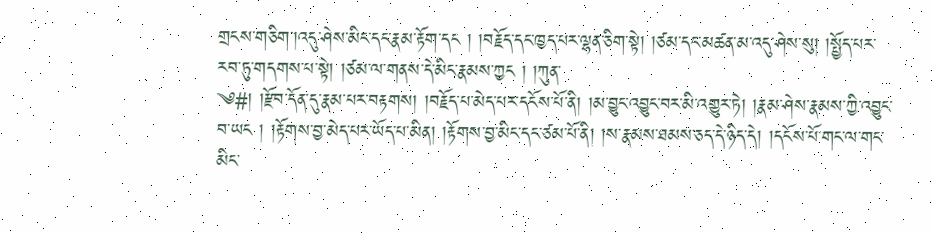གྲངས་གཅིག་།འདུ་ཤེས་མིང་དང་རྣམ་རྟོག་དང ། །བརྗོད་དང་ཁྱད་པར་ལྷན་ཅིག་སྟེ། །ཙམ་དང་མཚན་མ་འདུ་ཤེས་སུ། །སྤྱོད་པར་རབ་ཏུ་གདགས་པ་སྟེ། །ཙམ་ལ་གནས་དེ་མིང་རྣམས་ཀྱང ། །ཀུན་
༄#། །རྫོབ་དོན་དུ་རྣམ་པར་བརྟགས། །བརྗོད་པ་མེད་པར་དངོས་པོ་ནི། །མ་བྱུང་འབྱུང་བར་མི་འགྱུར་ཏེ། །རྣམ་ཤེས་རྣམས་ཀྱི་འབྱུང་བ་ཡང ། །རྟོགས་བྱ་མེད་པར་ཡོད་པ་མིན། །རྟོགས་བྱ་མིང་དང་ཙམ་པོ་ནི། །ས་རྣམས་ཐམས་ཅད་དེ་ཉིད་དེ། །དངོས་པོ་གང་ལ་གང་མིང་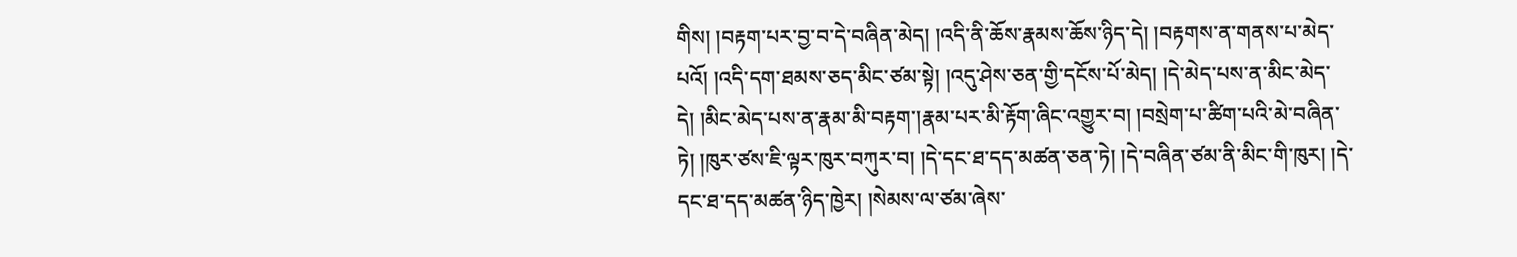གིས། །བརྟག་པར་བྱ་བ་དེ་བཞིན་མེད། །འདི་ནི་ཆོས་རྣམས་ཆོས་ཉིད་དེ། །བརྟགས་ན་གནས་པ་མེད་པའོ། །འདི་དག་ཐམས་ཅད་མིང་ཙམ་སྟེ། །འདུ་ཤེས་ཅན་གྱི་དངོས་པོ་མེད། །དེ་མེད་པས་ན་མིང་མེད་དེ། །མིང་མེད་པས་ན་རྣམ་མི་བརྟག་།རྣམ་པར་མི་རྟོག་ཞིང་འགྱུར་བ། །བསྲེག་པ་ཚིག་པའི་མེ་བཞིན་ཏེ། །ཁུར་ཙས་ཇི་ལྟར་ཁུར་བཀུར་བ། །དེ་དང་ཐ་དད་མཚན་ཅན་ཏེ། །དེ་བཞིན་ཙམ་ནི་མིང་གི་ཁུར། །དེ་དང་ཐ་དད་མཚན་ཉིད་ཁྱེར། །སེམས་ལ་ཙམ་ཞེས་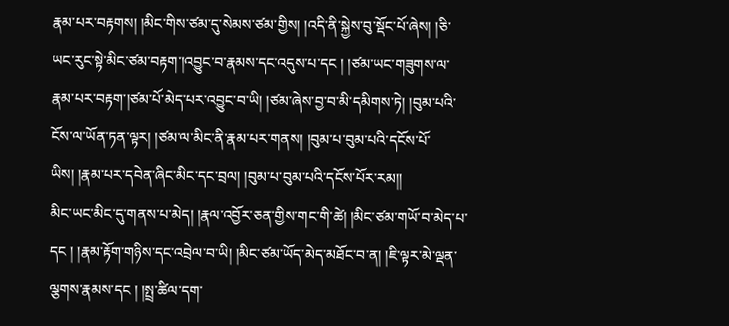རྣམ་པར་བརྟགས། །མིང་གིས་ཙམ་དུ་སེམས་ཙམ་གྱིས། །འདི་ནི་སྐྱེས་བུ་སྡོང་པོ་ཞེས། །ཅི་ཡང་རུང་སྟེ་མིང་ཙམ་བརྟག་།འབྱུང་བ་རྣམས་དང་འདུས་པ་དང ། །ཙམ་ཡང་གཟུགས་ལ་རྣམ་པར་བརྟག་།ཙམ་པོ་མེད་པར་འབྱུང་བ་ཡི། །ཙམ་ཞེས་བྱ་བ་མི་དམིགས་ཏེ། །བུམ་པའི་ངོས་ལ་ཡོན་ཏན་ལྟར། །ཙམ་ལ་མིང་ནི་རྣམ་པར་གནས། །བུམ་པ་བུམ་པའི་དངོས་པོ་ཡིས། །རྣམ་པར་དབེན་ཞིང་མིང་དང་བྲལ། །བུམ་པ་བུམ་པའི་དངོས་པོར་རམ།།
མིང་ཡང་མིང་དུ་གནས་པ་མེད། །རྣལ་འབྱོར་ཅན་གྱིས་གང་གི་ཚེ། །མིང་ཙམ་གཡོ་བ་མེད་པ་དང ། །རྣམ་རྟོག་གཉིས་དང་འབྲེལ་བ་ཡི། །མིང་ཙམ་ཡོད་མེད་མཐོང་བ་ན། །ཇི་ལྟར་མེ་ལྡན་ལྕགས་རྣམས་དང ། །སྤྲ་ཚིལ་དག་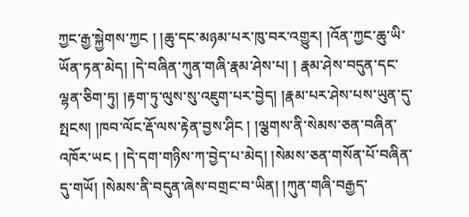ཀྱང་རྒྱ་སྐྱེགས་ཀྱང ། །ཆུ་དང་མཉམ་པར་ཁུ་བར་འགྱུར། །འོན་ཀྱང་ཆུ་ཡི་ཡོན་ཏན་མེད། །དེ་བཞིན་ཀུན་གཞི་རྣམ་ཤེས་པ། ། རྣམ་ཤེས་བདུན་དང་ལྷན་ཅིག་ཏུ། །རྟག་ཏུ་ལུས་སུ་འཇུག་པར་བྱེད། །རྣམ་པར་ཤེས་པས་ཡུན་དུ་སྤངས། །ཁབ་ལོང་རྡོ་ལས་རྟེན་བྱས་ཤིང ། །ལྕགས་ནི་སེམས་ཅན་བཞིན་འཁོར་ཡང ། །དེ་དག་གཉིས་ཀ་བྱེད་པ་མེད། །སེམས་ཅན་གསོན་པོ་བཞིན་དུ་གཡོ། །སེམས་ནི་བདུན་ཞེས་བགྲང་བ་ཡིན། །ཀུན་གཞི་བརྒྱད་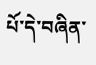པོ་དེ་བཞིན་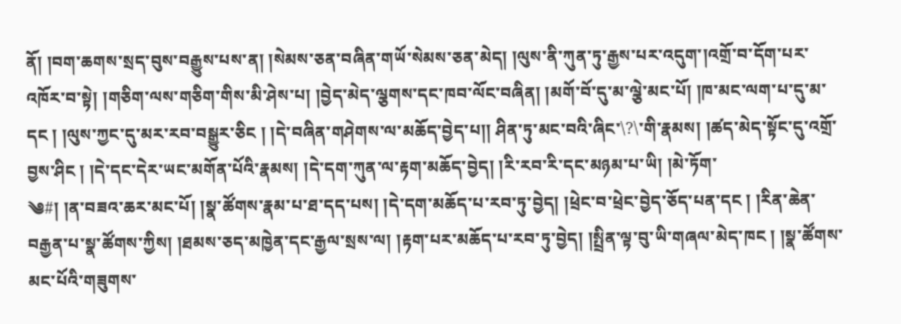ནོ། །བག་ཆགས་སྲད་བུས་བརྒྱུས་པས་ན། །སེམས་ཅན་བཞིན་གཡོ་སེམས་ཅན་མེད། །ལུས་ནི་ཀུན་ཏུ་རྒྱས་པར་འདུག་།འགྲོ་བ་དོག་པར་འཁོར་བ་སྟེ། །གཅིག་ལས་གཅིག་གིས་མི་ཤེས་པ། །བྱེད་མེད་ལྕགས་དང་ཁབ་ལོང་བཞིན། །མགོ་བོ་དུ་མ་ལྕེ་མང་པོ། །ཁ་མང་ལག་པ་དུ་མ་དང ། །ལུས་ཀྱང་དུ་མར་རབ་བསྒྱུར་ཅིང ། །དེ་བཞིན་གཤེགས་ལ་མཆོད་བྱེད་པ།། ཤིན་ཏུ་མང་བའི་ཞིང་\?\་གི་རྣམས། །ཚད་མེད་སྟོང་དུ་འགྲོ་བྱས་ཤིང ། །དེ་དང་དེར་ཡང་མགོན་པོའི་རྣམས། །དེ་དག་ཀུན་ལ་རྟག་མཆོད་བྱེད། །རི་རབ་རི་དང་མཉམ་པ་ཡི། །མེ་ཏོག་
༄#། །ན་བཟའ་ཆར་མང་པོ། །སྣ་ཚོགས་རྣམ་པ་ཐ་དད་པས། །དེ་དག་མཆོད་པ་རབ་ཏུ་བྱེད། །ཕྲེང་བ་ཕྲེང་བྱེད་ཅོད་པན་དང ། །རིན་ཆེན་བརྒྱན་པ་སྣ་ཚོགས་ཀྱིས། །ཐམས་ཅད་མཁྱེན་དང་རྒྱལ་སྲས་ལ། །རྟག་པར་མཆོད་པ་རབ་ཏུ་བྱེད། །སྤྲིན་ལྟ་བུ་ཡི་གཞལ་མེད་ཁང ། །སྣ་ཚོགས་མང་པོའི་གཟུགས་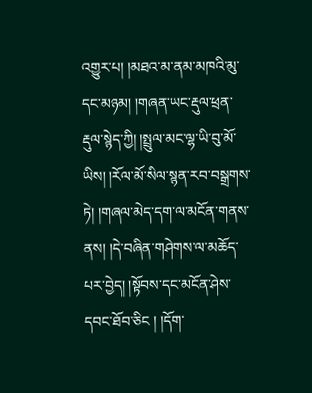འགྱུར་པ། །མཐའ་མ་ནམ་མཁའི་མུ་དང་མཉམ། །གཞན་ཡང་རྡུལ་ཕྲན་རྡུལ་སྙེད་ཀྱི། །སྤྲུལ་མང་ལྷ་ཡི་བུ་མོ་ཡིས། །རོལ་མོ་སིལ་སྙན་རབ་བསྒྲགས་ཏེ། །གཞལ་མེད་དག་ལ་མངོན་གནས་ནས། །དེ་བཞིན་གཤེགས་ལ་མཆོད་པར་བྱེད། །སྟོབས་དང་མངོན་ཤེས་དབང་ཐོབ་ཅིང ། །དོག་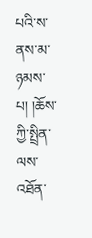པའི་ས་ནས་མ་ཉམས་པ། །ཆོས་ཀྱི་སྤྲིན་ལས་འཐོན་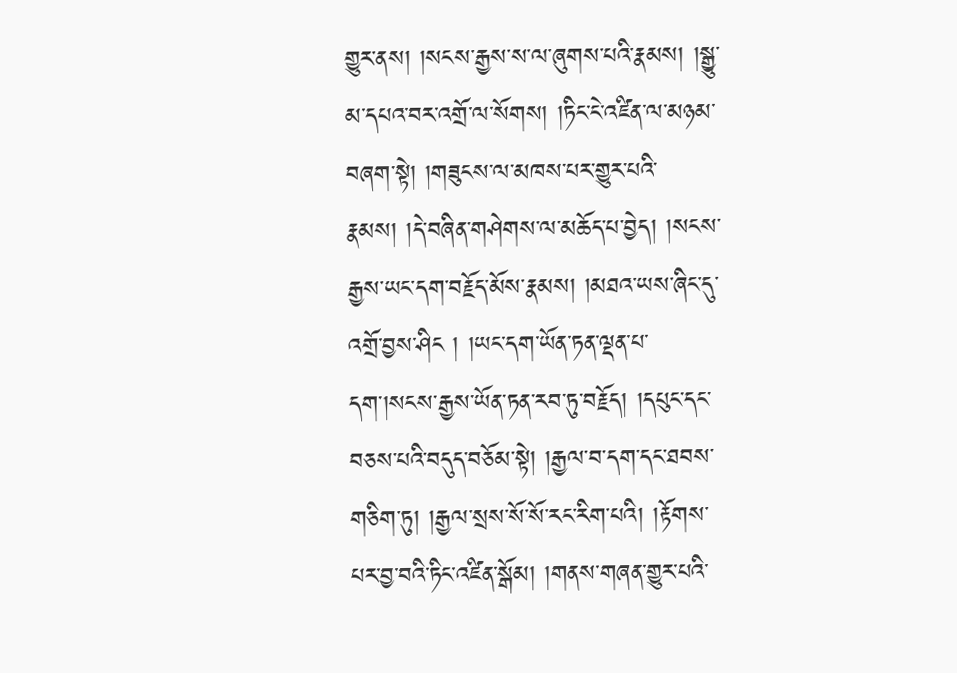གྱུར་ནས། །སངས་རྒྱས་ས་ལ་ཞུགས་པའི་རྣམས། །སྒྱུ་མ་དཔའ་བར་འགྲོ་ལ་སོགས། །ཏིང་ངེ་འཛིན་ལ་མཉམ་བཞག་སྟེ། །གཟུངས་ལ་མཁས་པར་གྱུར་པའི་རྣམས། །དེ་བཞིན་གཤེགས་ལ་མཆོད་པ་བྱེད། །སངས་རྒྱས་ཡང་དག་བརྗོད་མོས་རྣམས། །མཐའ་ཡས་ཞིང་དུ་འགྲོ་བྱས་ཤིང ། །ཡང་དག་ཡོན་ཏན་ལྡན་པ་དག་།སངས་རྒྱས་ཡོན་ཏན་རབ་ཏུ་བརྗོད། །དཔུང་དང་བཅས་པའི་བདུད་བཅོམ་སྟེ། །རྒྱལ་བ་དག་དང་ཐབས་གཅིག་ཏུ། །རྒྱལ་སྲས་སོ་སོ་རང་རིག་པའི། །རྟོགས་པར་བྱ་བའི་ཏིང་འཛིན་སྒོམ། །གནས་གཞན་གྱུར་པའི་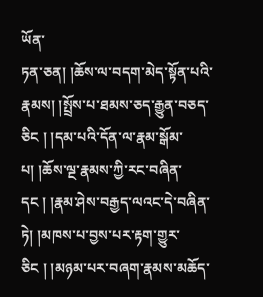ཡོན་
ཏན་ཅན། །ཆོས་ལ་བདག་མེད་སྟོན་པའི་རྣམས། །སྤྲོས་པ་ཐམས་ཅད་རྒྱུན་བཅད་ཅིང ། །དམ་པའི་དོན་ལ་རྣམ་སྒོམ་པ། །ཆོས་ལྔ་རྣམས་ཀྱི་རང་བཞིན་དང ། །རྣམ་ཤེས་བརྒྱད་ལའང་དེ་བཞིན་ཏེ། །མཁས་པ་བྱས་པར་རྟག་གྱུར་ཅིང ། །མཉམ་པར་བཞག་རྣམས་མཆོད་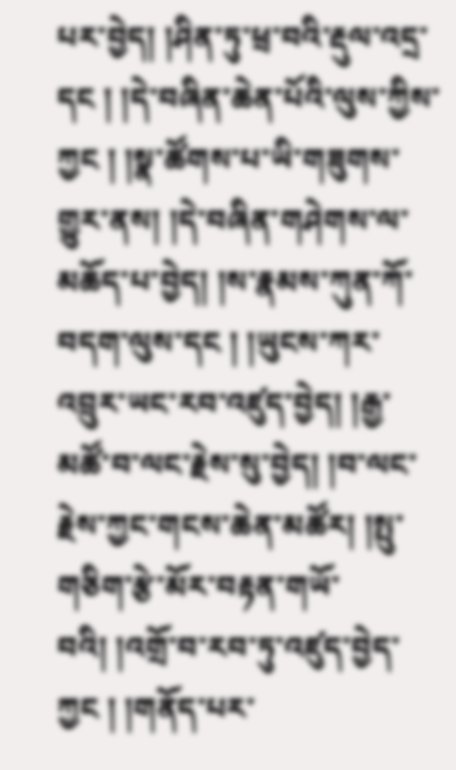པར་བྱེད། །ཤིན་ཏུ་ཕྲ་བའི་རྡུལ་འདྲ་དང ། །དེ་བཞིན་ཆེན་པོའི་ལུས་ཀྱིས་ཀྱང ། །སྣ་ཚོགས་པ་ཡི་གཟུགས་གྱུར་ནས། །དེ་བཞིན་གཤེགས་ལ་མཆོད་པ་བྱེད། །ས་རྣམས་ཀུན་ཀོ་བདག་ལུས་དང ། །ཡུངས་ཀར་འབྲུར་ཡང་རབ་འཛུད་བྱེད། །རྒྱ་མཚོ་བ་ལང་རྗེས་སུ་བྱེད། །བ་ལང་རྗེས་ཀྱང་གངས་ཆེན་མཚོར། །སྤུ་གཅིག་རྩེ་མོར་བརྟན་གཡོ་བའི། །འགྲོ་བ་རབ་ཏུ་འཛུད་བྱེད་ཀྱང ། །གནོད་པར་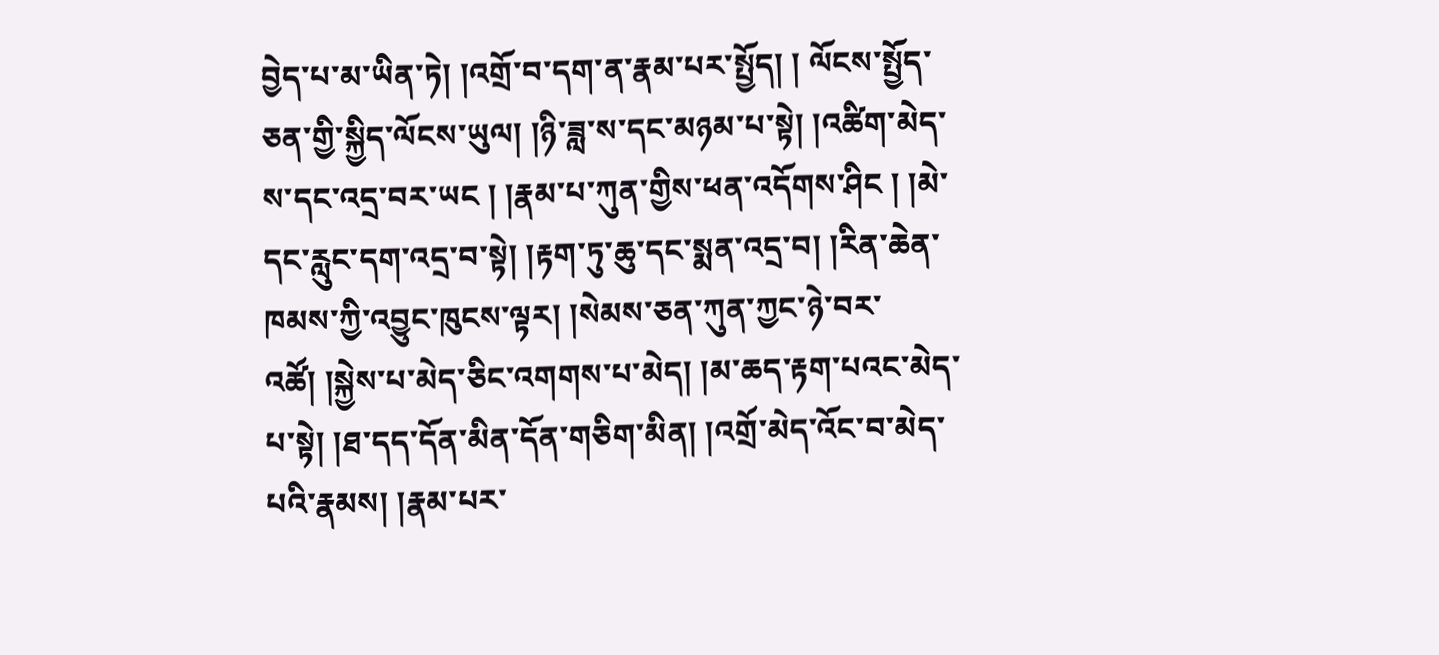བྱེད་པ་མ་ཡིན་ཏེ། །འགྲོ་བ་དག་ན་རྣམ་པར་སྤྱོད། ། ལོངས་སྤྱོད་ཅན་གྱི་སྐྱིད་ལོངས་ཡུལ། །ཉི་ཟླ་ས་དང་མཉམ་པ་སྟེ། །འཚིག་མེད་ས་དང་འདྲ་བར་ཡང ། །རྣམ་པ་ཀུན་གྱིས་ཕན་འདོགས་ཤིང ། །མེ་དང་རླུང་དག་འདྲ་བ་སྟེ། །རྟག་ཏུ་ཆུ་དང་སྨན་འདྲ་བ། །རིན་ཆེན་ཁམས་ཀྱི་འབྱུང་ཁུངས་ལྟར། །སེམས་ཅན་ཀུན་ཀྱང་ཉེ་བར་འཚོ། །སྐྱེས་པ་མེད་ཅིང་འགགས་པ་མེད། །མ་ཆད་རྟག་པའང་མེད་པ་སྟེ། །ཐ་དད་དོན་མིན་དོན་གཅིག་མིན། །འགྲོ་མེད་འོང་བ་མེད་པའི་རྣམས། །རྣམ་པར་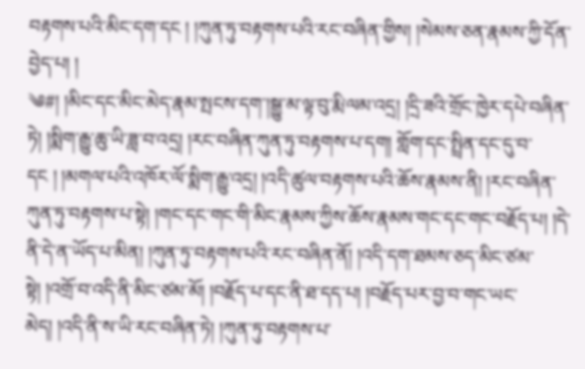བརྟགས་པའི་མིང་དག་དང ། །ཀུན་ཏུ་བརྟགས་པའི་རང་བཞིན་གྱིས། །སེམས་ཅན་རྣམས་ཀྱི་དོན་བྱེད་པ། །
༄#། །མིང་དང་མིང་མེད་རྣམ་སྤངས་དག་།སྒྱུ་མ་ལྟ་བུ་རྨི་ལམ་འདྲ། །དྲི་ཟའི་གྲོང་ཁྱེར་དཔེ་བཞིན་ཏེ། །སྨིག་རྒྱུ་ཆུ་ཡི་ཟླ་བ་འདྲ། །རང་བཞིན་ཀུན་ཏུ་བརྟགས་པ་དག། གློག་དང་སྤྲིན་དང་དུ་བ་དང ། །མགལ་པའི་འཁོར་ལོ་སྨིག་རྒྱུ་འདྲ། །འདི་ཚུལ་བརྟགས་པའི་ཆོས་རྣམས་ནི། །རང་བཞིན་ཀུན་ཏུ་བརྟགས་པ་སྟེ། །གང་དང་གང་གི་མིང་རྣམས་ཀྱིས་ཆོས་རྣམས་གང་དང་གང་བརྗོད་པ། །དེ་ནི་དེ་ན་ཡོད་པ་མིན། །ཀུན་ཏུ་བརྟགས་པའི་རང་བཞིན་ནོ། །འདི་དག་ཐམས་ཅད་མིང་ཙམ་སྟེ། །འགྲོ་བ་འདི་ནི་མིང་ཙམ་མོ། །བརྗོད་པ་དང་ནི་ཐ་དད་པ། །བརྗོད་པར་བྱ་བ་གང་ཡང་མེད། །འདི་ནི་ས་ཡི་རང་བཞིན་ཏེ། །ཀུན་ཏུ་བརྟགས་པ་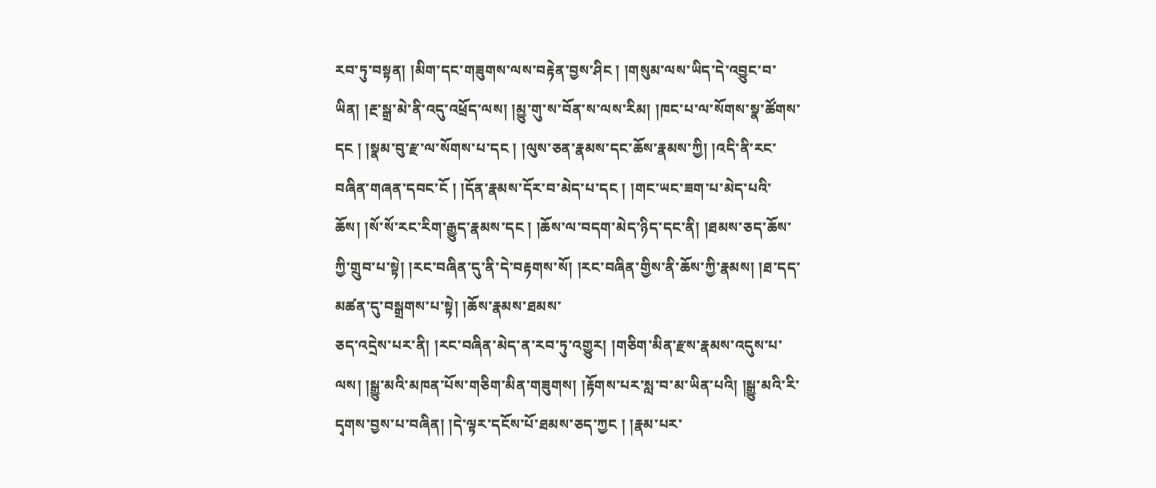རབ་ཏུ་བསྟན། །མིག་དང་གཟུགས་ལས་བརྟེན་བྱས་ཤིང ། །གསུམ་ལས་ཡིད་དེ་འབྱུང་བ་ཡིན། །རྔ་སྒྲ་མེ་ནི་འདུ་འཕྲོད་ལས། །མྱུ་གུ་ས་བོན་ས་ལས་རིམ། །ཁང་པ་ལ་སོགས་སྣ་ཚོགས་དང ། །སྣམ་བུ་རྫ་ལ་སོགས་པ་དང ། །ལུས་ཅན་རྣམས་དང་ཆོས་རྣམས་ཀྱི། །འདི་ནི་རང་བཞིན་གཞན་དབང་ངོ ། །དོན་རྣམས་དོར་བ་མེད་པ་དང ། །གང་ཡང་ཟག་པ་མེད་པའི་ཆོས། །སོ་སོ་རང་རིག་རྒྱུད་རྣམས་དང ། །ཆོས་ལ་བདག་མེད་ཉིད་དང་ནི། །ཐམས་ཅད་ཆོས་ཀྱི་གྲུབ་པ་སྟེ། །རང་བཞིན་དུ་ནི་དེ་བརྟགས་སོ། །རང་བཞིན་གྱིས་ནི་ཆོས་ཀྱི་རྣམས། །ཐ་དད་མཚན་དུ་བསྒྲགས་པ་སྟེ། །ཆོས་རྣམས་ཐམས་
ཅད་འདྲེས་པར་ནི། །རང་བཞིན་མེད་ན་རབ་ཏུ་འགྱུར། །གཅིག་མིན་རྫས་རྣམས་འདུས་པ་ལས། །སྒྱུ་མའི་མཁན་པོས་གཅིག་མིན་གཟུགས། །རྟོགས་པར་སླ་བ་མ་ཡིན་པའི། །སྒྱུ་མའི་རི་དྭགས་བྱས་པ་བཞིན། །དེ་ལྟར་དངོས་པོ་ཐམས་ཅད་ཀྱང ། །རྣམ་པར་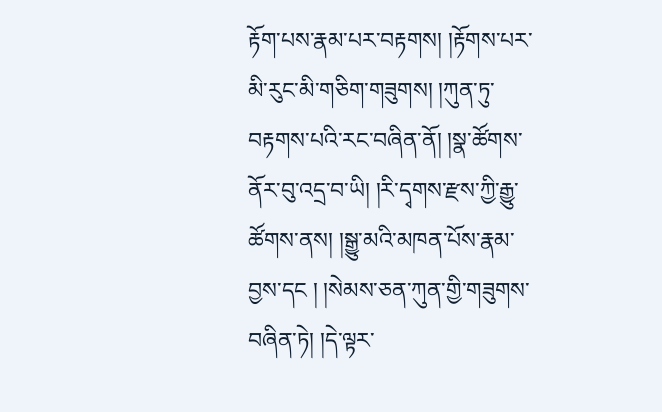རྟོག་པས་རྣམ་པར་བརྟགས། །རྟོགས་པར་མི་རུང་མི་གཅིག་གཟུགས། །ཀུན་ཏུ་བརྟགས་པའི་རང་བཞིན་ནོ། །སྣ་ཚོགས་ནོར་བུ་འདྲ་བ་ཡི། །རི་དྭགས་རྫས་ཀྱི་རྒྱུ་ཚོགས་ནས། །སྒྱུ་མའི་མཁན་པོས་རྣམ་བྱས་དང ། །སེམས་ཅན་ཀུན་གྱི་གཟུགས་བཞིན་ཏེ། །དེ་ལྟར་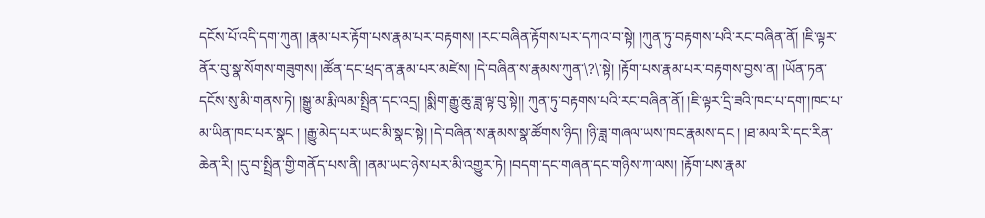དངོས་པོ་འདི་དག་ཀུན། །རྣམ་པར་རྟོག་པས་རྣམ་པར་བརྟགས། །རང་བཞིན་རྟོགས་པར་དཀའ་བ་སྟེ། །ཀུན་ཏུ་བརྟགས་པའི་རང་བཞིན་ནོ། །ཇི་ལྟར་ནོར་བུ་སྣ་སོགས་གཟུགས། །ཚོན་དང་ཕྲད་ན་རྣམ་པར་མཛེས། །དེ་བཞིན་ས་རྣམས་ཀུན་\?\་སྟེ། །རྟོག་པས་རྣམ་པར་བརྟགས་བྱས་ན། །ཡོན་ཏན་དངོས་སུ་མི་གནས་ཏེ། །སྒྱུ་མ་རྨི་ལམ་སྤྲིན་དང་འདྲ། །སྨིག་རྒྱུ་ཆུ་ཟླ་ལྟ་བུ་སྟེ།། ཀུན་ཏུ་བརྟགས་པའི་རང་བཞིན་ནོ། །ཇི་ལྟར་དྲི་ཟའི་ཁང་པ་དག་།ཁང་པ་མ་ཡིན་ཁང་པར་སྣང ། །རྒྱུ་མེད་པར་ཡང་མི་སྣང་སྟེ། །དེ་བཞིན་ས་རྣམས་སྣ་ཚོགས་ཉིད། །ཉི་ཟླ་གཞལ་ཡས་ཁང་རྣམས་དང ། །ཐ་མལ་རི་དང་རིན་ཆེན་རི། །དུ་བ་སྤྲིན་གྱི་གནོད་པས་ནི། །ནམ་ཡང་ཉེས་པར་མི་འགྱུར་ཏེ། །བདག་དང་གཞན་དང་གཉིས་ཀ་ལས། །རྟོག་པས་རྣམ་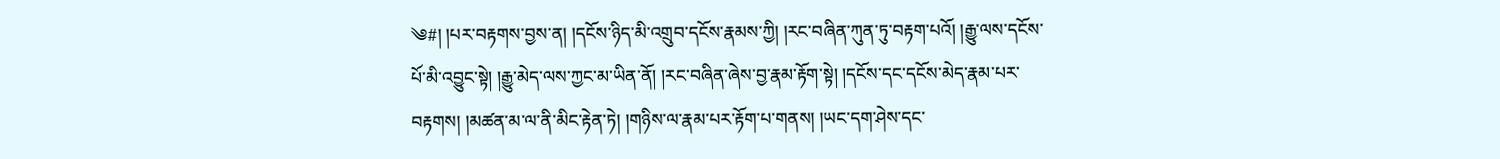༄#། །པར་བརྟགས་བྱས་ན། །དངོས་ཉིད་མི་འགྲུབ་དངོས་རྣམས་ཀྱི། །རང་བཞིན་ཀུན་ཏུ་བརྟག་པའོ། །རྒྱུ་ལས་དངོས་པོ་མི་འབྱུང་སྟེ། །རྒྱུ་མེད་ལས་ཀྱང་མ་ཡིན་ནོ། །རང་བཞིན་ཞེས་བྱ་རྣམ་རྟོག་སྟེ། །དངོས་དང་དངོས་མེད་རྣམ་པར་བརྟགས། །མཚན་མ་ལ་ནི་མིང་རྟེན་ཏེ། །གཉིས་ལ་རྣམ་པར་རྟོག་པ་གནས། །ཡང་དག་ཤེས་དང་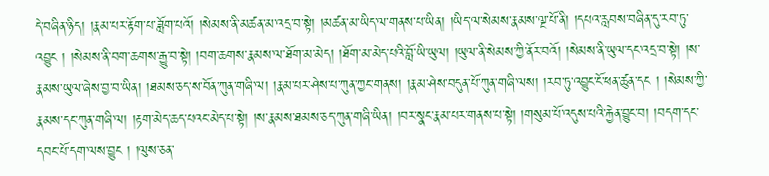དེ་བཞིན་ཉིད། །རྣམ་པར་རྟོག་པ་ཟློག་པའོ། །སེམས་ནི་མཚན་མ་འདྲ་བ་སྟེ། །མཚན་མ་ཡིད་ལ་གནས་པ་ཡིན། །ཡིད་ལ་སེམས་རྣམས་ལྔ་པོ་ནི། །དཔའ་རླབས་བཞིན་དུ་རབ་ཏུ་འབྱུང ། །སེམས་ནི་བག་ཆགས་རྒྱུ་བ་སྟེ། །བག་ཆགས་རྣམས་ལ་ཐོག་མ་མེད། །ཐོག་མ་མེད་པའི་བློ་ཡི་ཡུལ། །ཡུལ་ནི་སེམས་ཀྱི་ནོར་བའོ། །སེམས་ནི་ཡུལ་དང་འདྲ་བ་སྟེ། །ས་རྣམས་ཡུལ་ཞེས་བྱ་བ་ཡིན། །ཐམས་ཅད་ས་བོན་ཀུན་གཞི་ལ། །རྣམ་པར་ཤེས་པ་ཀུན་ཀྱང་གནས། །རྣམ་ཤེས་བདུན་པོ་ཀུན་གཞི་ལས། །རབ་ཏུ་འབྱུང་ངོ་ཕན་ཚུན་དང ། །སེམས་ཀྱི་རྣམས་དང་ཀུན་གཞི་ལ། །རྟག་མེད་ཆད་པའང་མེད་པ་སྟེ། །ས་རྣམས་ཐམས་ཅད་ཀུན་གཞི་ཡིན། །བར་སྣང་རྣམ་པར་གནས་པ་སྟེ། །གསུམ་པོ་འདུས་པའི་རྐྱེན་བྱུང་བ། །བདག་དང་དབང་པོ་དག་ལས་བྱུང ། །ལུས་ཅན་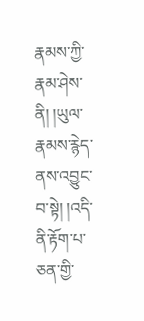རྣམས་ཀྱི་རྣམ་ཤེས་ནི། །ཡུལ་རྣམས་རྙེད་ནས་འབྱུང་བ་སྟེ། །འདི་ནི་རྟོག་པ་ཅན་གྱི་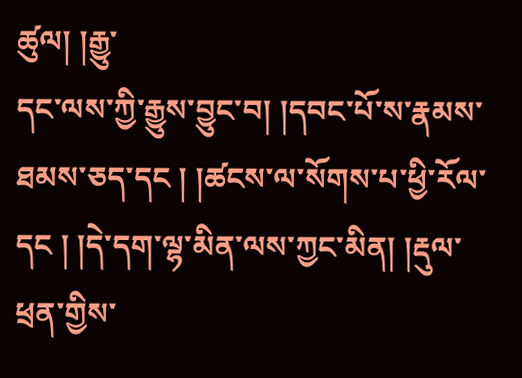ཚུལ། །རྒྱུ་
དང་ལས་ཀྱི་རྒྱུས་བྱུང་བ། །དབང་པོ་ས་རྣམས་ཐམས་ཅད་དང ། །ཚངས་ལ་སོགས་པ་ཕྱི་རོལ་དང ། །དེ་དག་ལྷ་མིན་ལས་ཀྱང་མིན། །རྡུལ་ཕྲན་གྱིས་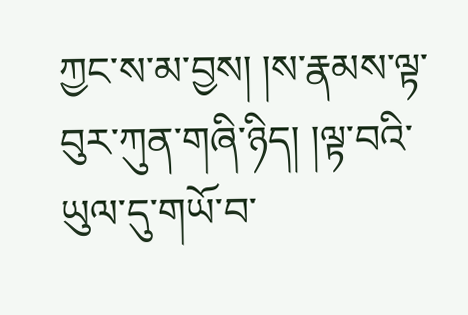ཀྱང་ས་མ་བྱས། །ས་རྣམས་ལྟ་བུར་ཀུན་གཞི་ཉིད། །ལྟ་བའི་ཡུལ་དུ་གཡོ་བ་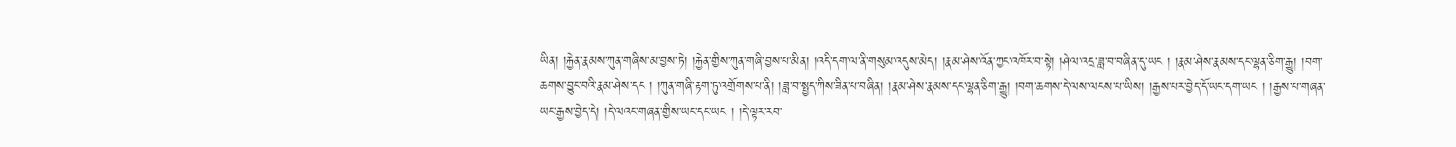ཡིན། །རྐྱེན་རྣམས་ཀུན་གཞིས་མ་བྱས་ཏེ། །རྐྱེན་གྱིས་ཀུན་གཞི་བྱས་པ་མིན། །འདི་དག་ལ་ནི་གསུམ་འདུས་མེད། །རྣམ་ཤེས་འོན་ཀྱང་འཁོར་བ་སྟེ། །ཤེལ་འདྲ་ཟླ་བ་བཞིན་དུ་ཡང ། །རྣམ་ཤེས་རྣམས་དང་ལྷན་ཅིག་རྒྱུ། །བག་ཆགས་བྱུང་བའི་རྣམ་ཤེས་དང ། །ཀུན་གཞི་རྟག་ཏུ་འགྲོགས་པ་ནི། །ཟླ་བ་སྤྱད་ཀིས་ཟིན་པ་བཞིན། །རྣམ་ཤེས་རྣམས་དང་ལྷན་ཅིག་རྒྱུ། །བག་ཆགས་དེ་ལས་ལངས་པ་ཡིས། །རྒྱས་པར་བྱེད་དོ་ཡང་དག་ཡང ། །རྒྱས་པ་གཞན་ཡང་རྒྱས་བྱེད་དེ། །དེ་ལའང་གཞན་གྱིས་ཡང་དང་ཡང ། །དེ་ལྟར་རབ་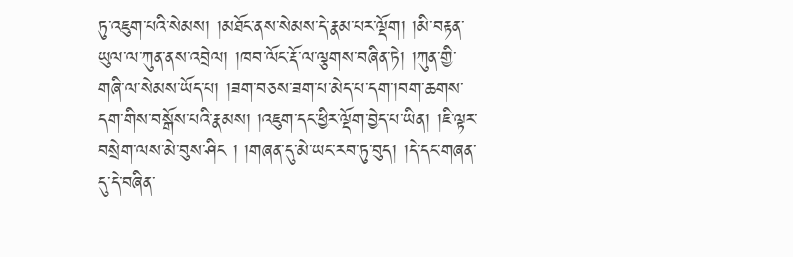ཏུ་འཇུག་པའི་སེམས། །མཐོང་ནས་སེམས་དེ་རྣམ་པར་ལྡོག། །མི་བརྟན་ཡུལ་ལ་ཀུན་ནས་འབྲེལ། །ཁབ་ལོང་རྡོ་ལ་ལྕགས་བཞིན་ཏེ། །ཀུན་གྱི་གཞི་ལ་སེམས་ཡོད་པ། །ཟག་བཅས་ཟག་པ་མེད་པ་དག་།བག་ཆགས་དག་གིས་བསྒོས་པའི་རྣམས། །འཇུག་དང་ཕྱིར་ལྡོག་བྱེད་པ་ཡིན། །ཇི་ལྟར་བསྲེག་ལས་མེ་བུས་ཤིང ། །གཞན་དུ་མེ་ཡང་རབ་ཏུ་བུད། །དེ་དང་གཞན་དུ་དེ་བཞིན་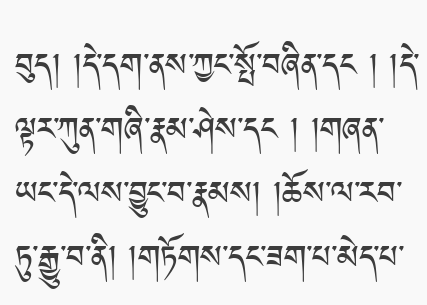བུད། །དེ་དག་ནས་ཀྱང་སྤོ་བཞིན་དང ། །དེ་ལྟར་ཀུན་གཞི་རྣམ་ཤེས་དང ། །གཞན་ཡང་དེ་ལས་བྱུང་བ་རྣམས། །ཆོས་ལ་རབ་ཏུ་རྒྱུ་བ་ནི། །གཏོགས་དང་ཟག་པ་མེད་པ་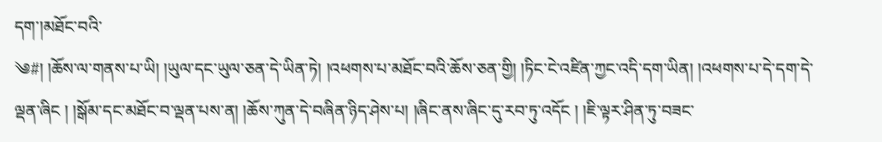དག་།མཐོང་བའི་
༄#། །ཆོས་ལ་གནས་པ་ཡི། །ཡུལ་དང་ཡུལ་ཅན་དེ་ཡིན་ཏེ། །འཕགས་པ་མཐོང་བའི་ཆོས་ཅན་གྱི། །ཏིང་ངེ་འཛིན་ཀྱང་འདི་དག་ཡིན། །འཕགས་པ་དེ་དག་དེ་ལྡན་ཞིང ། །སྒོམ་དང་མཐོང་བ་ལྡན་པས་ན། །ཆོས་ཀུན་དེ་བཞིན་ཉིད་ཤེས་པ། །ཞིང་ནས་ཞིང་དུ་རབ་ཏུ་འདོང ། །ཇི་ལྟར་ཤིན་ཏུ་བཟང་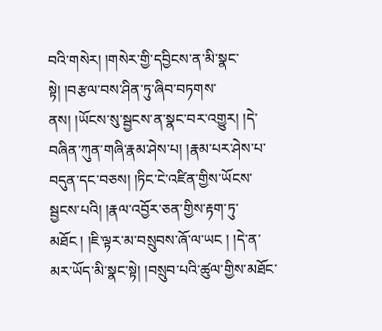བའི་གསེར། །གསེར་གྱི་དབྱིངས་ན་མི་སྣང་སྟེ། །བརྩལ་བས་ཤིན་ཏུ་ཞིབ་བཏགས་ནས། །ཡོངས་སུ་སྦྱངས་ན་སྣང་བར་འགྱུར། །དེ་བཞིན་ཀུན་གཞི་རྣམ་ཤེས་པ། །རྣམ་པར་ཤེས་པ་བདུན་དང་བཅས། །ཏིང་ངེ་འཛིན་གྱིས་ཡོངས་སྦྱངས་པའི། །རྣལ་འབྱོར་ཅན་གྱིས་རྟག་ཏུ་མཐོང ། །ཇི་ལྟར་མ་བསྲུབས་ཞོ་ལ་ཡང ། །དེ་ན་མར་ཡོད་མི་སྣང་སྟེ། །བསྲུབ་པའི་ཚུལ་གྱིས་མཐོང་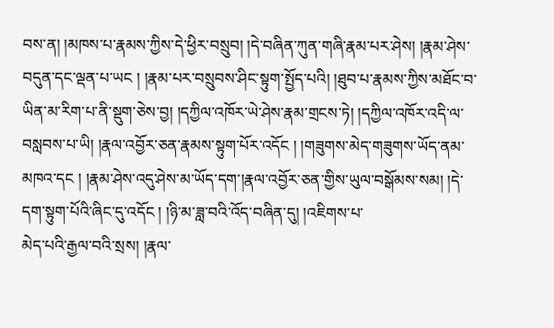བས་ན། །མཁས་པ་རྣམས་ཀྱིས་དེ་ཕྱིར་བསྲུབ། །དེ་བཞིན་ཀུན་གཞི་རྣམ་པར་ཤེས། །རྣམ་ཤེས་བདུན་དང་ལྡན་པ་ཡང ། །རྣམ་པར་བསྲུབས་ཤིང་སྟུག་སྤྱོད་པའི། །ཐུབ་པ་རྣམས་ཀྱིས་མཐོང་བ་ཡིན་མ་རིག་པ་ནི་སྡུག་ཅེས་བྱ། །དཀྱིལ་འཁོར་ཡེ་ཤེས་རྣམ་གྲངས་ཏེ། །དཀྱིལ་འཁོར་འདི་ལ་བསླབས་པ་ཡི། །རྣལ་འབྱོར་ཅན་རྣམས་སྟུག་པོར་འདོང ། །གཟུགས་མེད་གཟུགས་ཡོད་ནམ་མཁའ་དང ། །རྣམ་ཤེས་འདུ་ཤེས་མ་ཡོད་དག་།རྣལ་འབྱོར་ཅན་གྱིས་ཡུལ་བསྒོམས་སམ། །དེ་དག་སྟུག་པོའི་ཞིང་དུ་འདོང ། །ཉི་མ་ཟླ་བའི་འོད་བཞིན་དུ། །འཇིགས་པ་
མེད་པའི་རྒྱལ་བའི་སྲས། །རྣལ་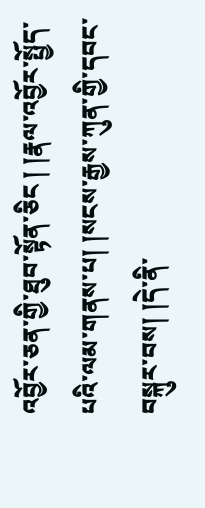འབྱོར་ཅན་གྱི་ཐུབ་སྟོན་ཅིང ། །རྣལ་འབྱོར་སྤྱོད་པའི་ལམ་གནས་པ། །སངས་རྒྱས་ཀུན་གྱི་དབང་བསྐུར་བས། །དེ་ནི་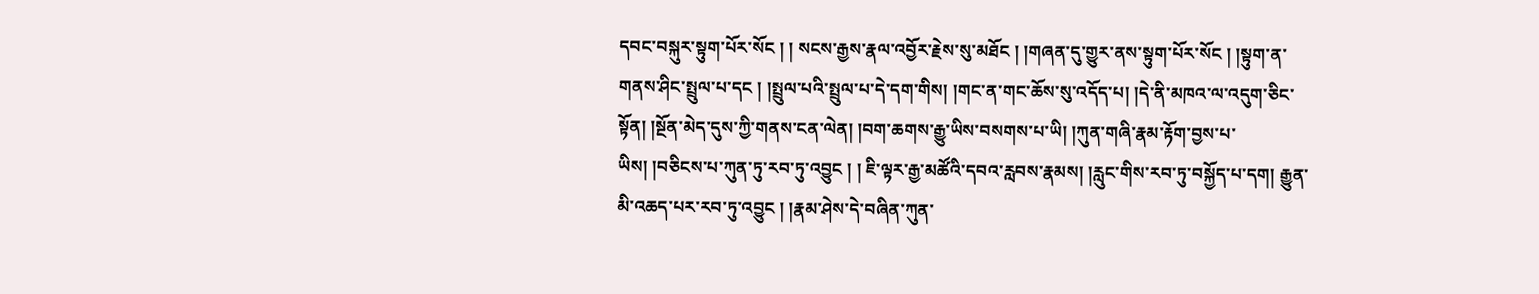དབང་བསྐུར་སྟུག་པོར་སོང ། ། སངས་རྒྱས་རྣལ་འབྱོར་རྗེས་སུ་མཐོང ། །གཞན་དུ་གྱུར་ནས་སྟུག་པོར་སོང ། །སྟུག་ན་གནས་ཤིང་སྤྲུལ་པ་དང ། །སྤྲུལ་པའི་སྤྲུལ་པ་དེ་དག་གིས། །གང་ན་གང་ཆོས་སུ་འདོད་པ། །དེ་ནི་མཁའ་ལ་འདུག་ཅིང་སྟོན། །སྔོན་མེད་དུས་ཀྱི་གནས་ངན་ལེན། །བག་ཆགས་རྒྱུ་ཡིས་བསགས་པ་ཡི། །ཀུན་གཞི་རྣམ་རྟོག་བྱས་པ་ཡིས། །བཅིངས་པ་ཀུན་ཏུ་རབ་ཏུ་འབྱུང ། ། ཇི་ལྟར་རྒྱ་མཚོའི་དབའ་རླབས་རྣམས། །རླུང་གིས་རབ་ཏུ་བསྐྱོད་པ་དག། རྒྱུན་མི་འཆད་པར་རབ་ཏུ་འབྱུང ། །རྣམ་ཤེས་དེ་བཞིན་ཀུན་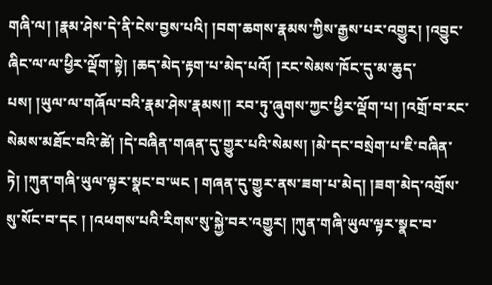གཞི་ལ། །རྣམ་ཤེས་དེ་ནི་ངེས་བྱས་པའི། །བག་ཆགས་རྣམས་ཀྱིས་རྒྱས་པར་འགྱུར། །འབྱུང་ཞིང་ལ་ལ་ཕྱིར་ལྡོག་སྟེ། །ཆད་མེད་རྟག་པ་མེད་པའོ། །རང་སེམས་ཁོང་དུ་མ་ཆུད་པས། །ཡུལ་ལ་གཞོལ་བའི་རྣམ་ཤེས་རྣམས།། རབ་ཏུ་ཞུགས་ཀྱང་ཕྱིར་ལྡོག་པ། །འགྲོ་བ་རང་སེམས་མཐོང་བའི་ཚེ། །དེ་བཞིན་གཞན་དུ་གྱུར་པའི་སེམས། །མེ་དང་བསྲེག་པ་ཇི་བཞིན་ཏེ། །ཀུན་གཞི་ཡུལ་ལྟར་སྣང་བ་ཡང ། གཞན་དུ་གྱུར་ནས་ཟག་པ་མེད། །ཟག་མེད་འགྲོས་སུ་སོང་བ་དང ། །འཕགས་པའི་རིགས་སུ་སྐྱེ་བར་འགྱུར། །ཀུན་གཞི་ཡུལ་ལྟར་སྣང་བ་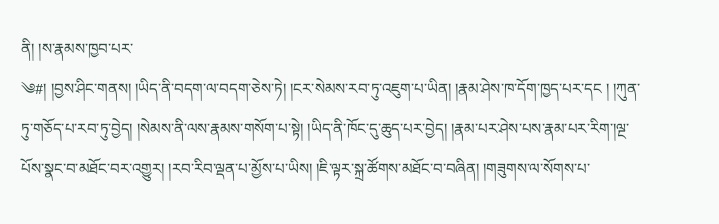ནི། །ས་རྣམས་ཁྱབ་པར་
༄#། །བྱས་ཤིང་གནས། །ཡིད་ནི་བདག་ལ་བདག་ཅེས་ཏེ། །ངར་སེམས་རབ་ཏུ་འཇུག་པ་ཡིན། །རྣམ་ཤེས་ཁ་དོག་ཁྱད་པར་དང ། །ཀུན་ཏུ་གཅོད་པ་རབ་ཏུ་བྱེད། །སེམས་ནི་ལས་རྣམས་གསོག་པ་སྟེ། །ཡིད་ནི་ཁོང་དུ་ཆུད་པར་བྱེད། །རྣམ་པར་ཤེས་པས་རྣམ་པར་རིག་།ལྔ་པོས་སྣང་བ་མཐོང་བར་འགྱུར། །རབ་རིབ་ལྡན་པ་མྱོས་པ་ཡིས། །ཇི་ལྟར་སྐྲ་ཚོགས་མཐོང་བ་བཞིན། །གཟུགས་ལ་སོགས་པ་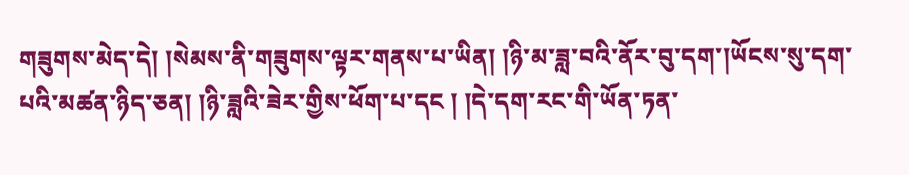གཟུགས་མེད་དེ། །སེམས་ནི་གཟུགས་ལྟར་གནས་པ་ཡིན། །ཉི་མ་ཟླ་བའི་ནོར་བུ་དག་།ཡོངས་སུ་དག་པའི་མཚན་ཉིད་ཅན། །ཉི་ཟླའི་ཟེར་གྱིས་ཕོག་པ་དང ། །དེ་དག་རང་གི་ཡོན་ཏན་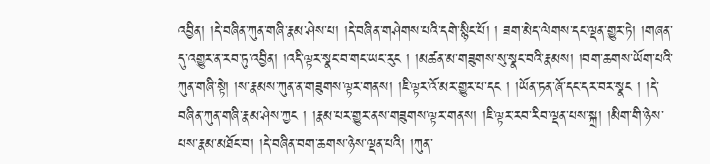འབྱིན། །དེ་བཞིན་ཀུན་གཞི་རྣམ་ཤེས་པ། །དེ་བཞིན་གཤེགས་པའི་དགེ་སྙིང་པོ། ། ཟག་མེད་ལེགས་དང་ལྡན་གྱུར་ཏེ། །གཞན་དུ་འགྱུར་ན་རབ་ཏུ་འབྱིན། །འདི་ལྟར་སྣང་བ་གང་ཡང་རུང ། །མཚན་མ་གཟུགས་སུ་སྣང་བའི་རྣམས། །བག་ཆགས་ཡོག་པའི་ཀུན་གཞི་སྟེ། །ས་རྣམས་ཀུན་ན་གཟུགས་ལྟར་གནས། །ཇི་ལྟར་འོ་མར་གྱུར་པ་དང ། །ཡོན་ཏན་ཞོ་དང་དར་བར་སྣང ། །དེ་བཞིན་ཀུན་གཞི་རྣམ་ཤེས་ཀྱང ། །རྣམ་པར་གྱུར་ནས་གཟུགས་ལྟར་གནས། །ཇི་ལྟར་རབ་རིབ་ལྡན་པས་སྐྲ། །མིག་གི་ཉེས་པས་རྣམ་མཐོང་བ། །དེ་བཞིན་བག་ཆགས་ཉེས་ལྡན་པའི། །ཀུན་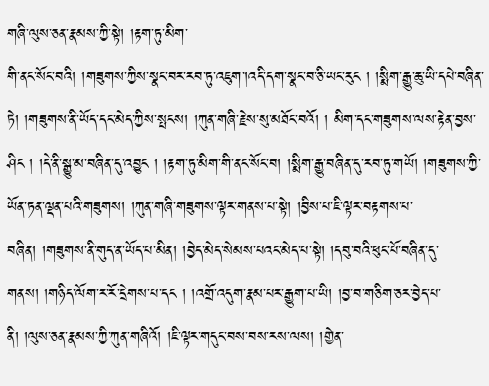གཞི་ལུས་ཅན་རྣམས་ཀྱི་སྟེ། །རྟག་ཏུ་མིག་
གི་ནང་སོང་བའི། །གཟུགས་ཀྱིས་སྣང་བར་རབ་ཏུ་འཇུག་།འདི་དག་སྣང་བ་ཅི་ཡང་རུང ། །སྨིག་རྒྱུ་ཆུ་ཡི་དཔེ་བཞིན་ཏེ། །གཟུགས་ནི་ཡོད་དང་མེད་ཀྱིས་སྤངས། །ཀུན་གཞི་རྗེས་སུ་མཐོང་བའོ། ། མིག་དང་གཟུགས་ལས་རྟེན་བྱས་ཤིང ། །དེ་ནི་སྒྱུ་མ་བཞིན་དུ་འབྱུང ། །རྟག་ཏུ་མིག་གི་ནང་སོང་བ། །སྨིག་རྒྱུ་བཞིན་དུ་རབ་ཏུ་གཡོ། །གཟུགས་ཀྱི་ཡོན་ཏན་ལྡན་པའི་གཟུགས། །ཀུན་གཞི་གཟུགས་ལྟར་གནས་པ་སྟེ། །བྱིས་པ་ཇི་ལྟར་བརྟགས་པ་བཞིན། །གཟུགས་ནི་གུད་ན་ཡོད་པ་མིན། །བྱེད་མེད་སེམས་པའང་མེད་པ་སྟེ། །དབུ་བའི་ཕུང་པོ་བཞིན་དུ་གནས། །གཉིད་ལོག་ར་རོ་དྲེགས་པ་དང ། །འགྲོ་འདུག་རྣམ་པར་རྒྱུག་པ་ཡི། །བྱ་བ་གཅིག་ཅར་བྱེད་པ་ནི། །ལུས་ཅན་རྣམས་ཀྱི་ཀུན་གཞིའོ། །ཇི་ལྟར་གདུང་བས་བས་རས་ལས། །གྱེན་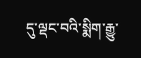དུ་ལྡང་བའི་སྨིག་རྒྱུ་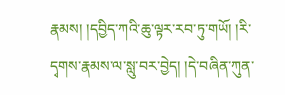རྣམས། །དབྱིད་ཀའི་ཆུ་ལྟར་རབ་ཏུ་གཡོ། །རི་དྭགས་རྣམས་ལ་སླུ་བར་བྱེད། །དེ་བཞིན་ཀུན་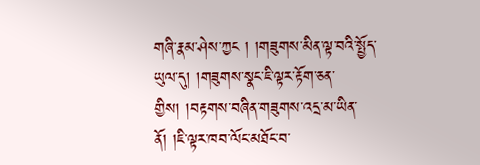གཞི་རྣམ་ཤེས་ཀྱང ། །གཟུགས་མིན་ལྟ་བའི་སྤྱོད་ཡུལ་དུ། །གཟུགས་སྣང་ཇི་ལྟར་རྟོག་ཅན་གྱིས། །བརྟགས་བཞིན་གཟུགས་འདྲ་མ་ཡིན་ནོ། །ཇི་ལྟར་ཁབ་ལོང་མཐོང་བ་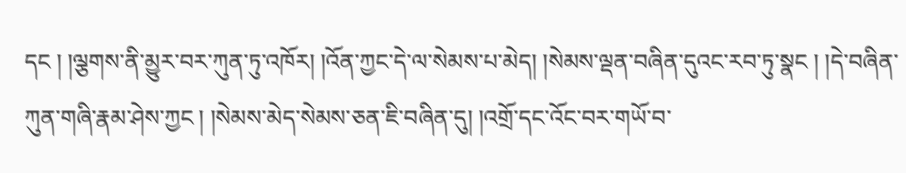དང ། །ལྕགས་ནི་མྱུར་བར་ཀུན་ཏུ་འཁོར། །འོན་ཀྱང་དེ་ལ་སེམས་པ་མེད། །སེམས་ལྡན་བཞིན་དུའང་རབ་ཏུ་སྣང ། །དེ་བཞིན་ཀུན་གཞི་རྣམ་ཤེས་ཀྱང ། །སེམས་མེད་སེམས་ཅན་ཇི་བཞིན་དུ། །འགྲོ་དང་འོང་བར་གཡོ་བ་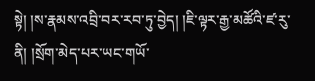སྟེ། །ས་རྣམས་འབྲི་བར་རབ་ཏུ་བྱེད། །ཇི་ལྟར་རྒྱ་མཚོའི་ཛ་རུ་ནི། །སྲོག་མེད་པར་ཡང་གཡོ་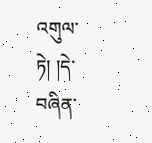འགུལ་ཏེ། །དེ་བཞིན་